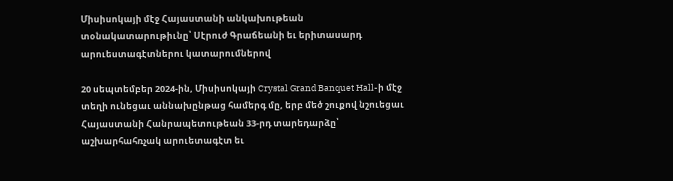Միսիսոկայի մէջ Հայաստանի անկախութեան տօնակատարութիւնը՝ Սէրուժ Գրաճեանի եւ երիտասարդ արուեստագէտներու կատարումներով

20 սեպտեմբեր 2024-ին, Միսիսոկայի Crystal Grand Banquet Hall-ի մէջ տեղի ունեցաւ աննախընթաց համերգ մը, երբ մեծ շուքով նշուեցաւ Հայաստանի Հանրապետութեան 33-րդ տարեդարձը՝ աշխարհահռչակ արուետագէտ եւ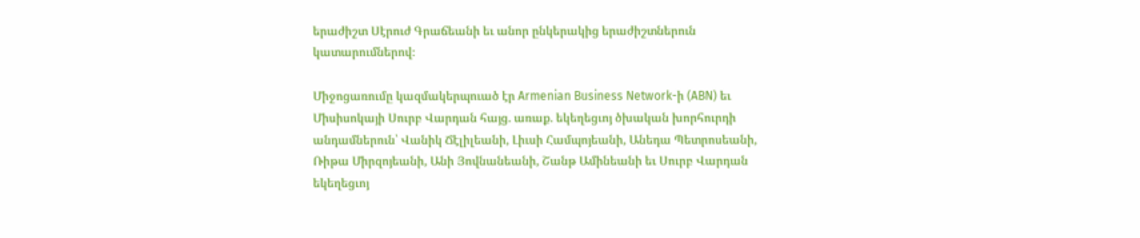երաժիշտ Սէրուժ Գրաճեանի եւ անոր ընկերակից երաժիշտներուն կատարումներով։

Միջոցառումը կազմակերպուած էր Armenian Business Network-ի (ABN) եւ Միսիսոկայի Սուրբ Վարդան հայց. առաք. եկեղեցւոյ ծխական խորհուրդի անդամներուն՝ Վանիկ Ճէլիլեանի, Լիւսի Համպոյեանի, Անեդա Պետրոսեանի, Ռիթա Միրզոյեանի, Անի Յովնանեանի, Շանթ Ամինեանի եւ Սուրբ Վարդան եկեղեցւոյ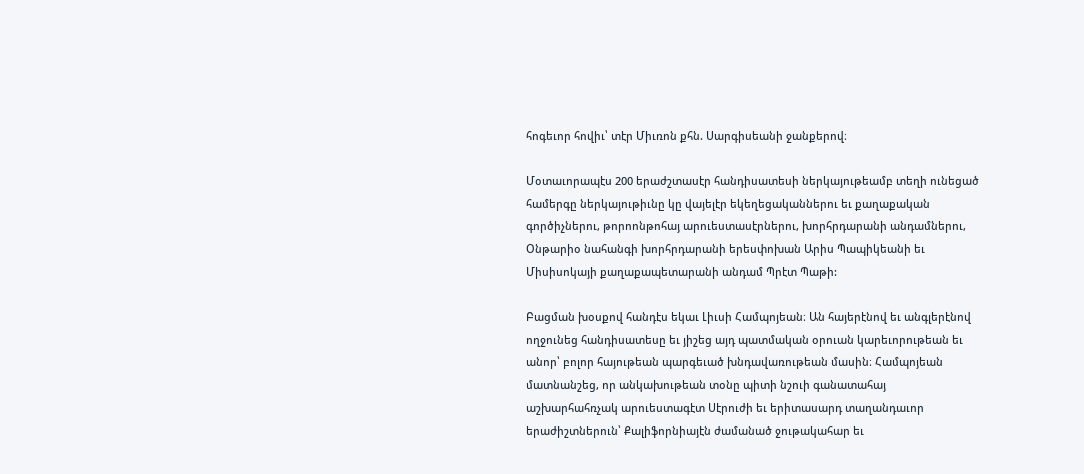հոգեւոր հովիւ՝ տէր Միւռոն քհն. Սարգիսեանի ջանքերով։

Մօտաւորապէս 200 երաժշտասէր հանդիսատեսի ներկայութեամբ տեղի ունեցած համերգը ներկայութիւնը կը վայելէր եկեղեցականներու եւ քաղաքական գործիչներու, թորոոնթոհայ արուեստասէրներու, խորհրդարանի անդամներու, Օնթարիօ նահանգի խորհրդարանի երեսփոխան Արիս Պապիկեանի եւ Միսիսոկայի քաղաքապետարանի անդամ Պրէտ Պաթի:

Բացման խօսքով հանդէս եկաւ Լիւսի Համպոյեան։ Ան հայերէնով եւ անգլերէնով ողջունեց հանդիսատեսը եւ յիշեց այդ պատմական օրուան կարեւորութեան եւ անոր՝ բոլոր հայութեան պարգեւած խնդավառութեան մասին։ Համպոյեան մատնանշեց, որ անկախութեան տօնը պիտի նշուի գանատահայ աշխարհահռչակ արուեստագէտ Սէրուժի եւ երիտասարդ տաղանդաւոր երաժիշտներուն՝ Քալիֆորնիայէն ժամանած ջութակահար եւ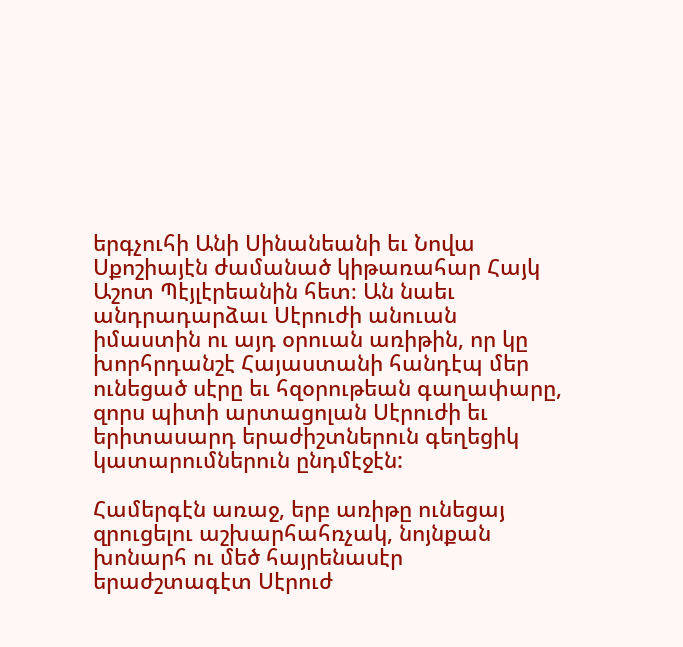երգչուհի Անի Սինանեանի եւ Նովա Սքոշիայէն ժամանած կիթառահար Հայկ Աշոտ Պէյլէրեանին հետ։ Ան նաեւ անդրադարձաւ Սէրուժի անուան իմաստին ու այդ օրուան առիթին, որ կը խորհրդանշէ Հայաստանի հանդէպ մեր ունեցած սէրը եւ հզօրութեան գաղափարը, զորս պիտի արտացոլան Սէրուժի եւ երիտասարդ երաժիշտներուն գեղեցիկ կատարումներուն ընդմէջէն:

Համերգէն առաջ, երբ առիթը ունեցայ զրուցելու աշխարհահռչակ, նոյնքան խոնարհ ու մեծ հայրենասէր երաժշտագէտ Սէրուժ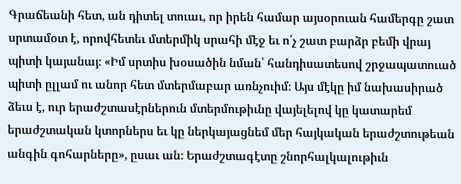Գրաճեանի հետ, ան դիտել տուաւ, որ իրեն համար այսօրուան համերգը շատ սրտամօտ է, որովհետեւ մտերմիկ սրահի մէջ եւ ո՛չ շատ բարձր բեմի վրայ պիտի կայանայ։ «Իմ սրտիս խօսածին նման՝ հանդիսատեսով շրջապատուած պիտի ըլլամ ու անոր հետ մտերմաբար առնչուիմ։ Այս մէկը իմ նախասիրած ձեւս է, ուր երաժշտասէրներուն մտերմութիւնը վայելելով կը կատարեմ երաժշտական կտորներս եւ կը ներկայացնեմ մեր հայկական երաժշտութեան անգին գոհարները», ըսաւ ան։ Երաժշտագէտը շնորհալկալութիւն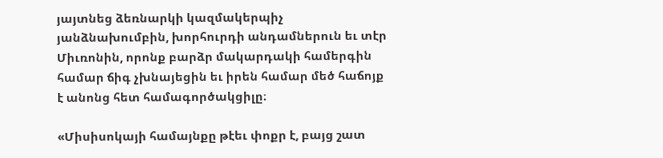յայտնեց ձեռնարկի կազմակերպիչ յանձնախումբին, խորհուրդի անդամներուն եւ տէր Միւռոնին, որոնք բարձր մակարդակի համերգին համար ճիգ չխնայեցին եւ իրեն համար մեծ հաճոյք է անոնց հետ համագործակցիլը։

«Միսիսոկայի համայնքը թէեւ փոքր է, բայց շատ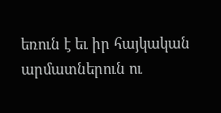եռուն է եւ իր հայկական արմատներուն ու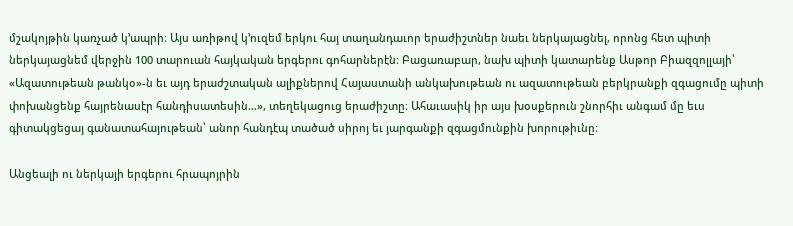մշակոյթին կառչած կ’ապրի։ Այս առիթով կ’ուզեմ երկու հայ տաղանդաւոր երաժիշտներ նաեւ ներկայացնել, որոնց հետ պիտի ներկայացնեմ վերջին 100 տարուան հայկական երգերու գոհարներէն։ Բացառաբար, նախ պիտի կատարենք Ասթոր Բիազզոլլայի՝ «Ազատութեան թանկօ»-ն եւ այդ երաժշտական ալիքներով Հայաստանի անկախութեան ու ազատութեան բերկրանքի զգացումը պիտի փոխանցենք հայրենասէր հանդիսատեսին…», տեղեկացուց երաժիշտը։ Ահաւասիկ իր այս խօսքերուն շնորհիւ անգամ մը եւս գիտակցեցայ գանատահայութեան՝ անոր հանդէպ տածած սիրոյ եւ յարգանքի զգացմունքին խորութիւնը։

Անցեալի ու ներկայի երգերու հրապոյրին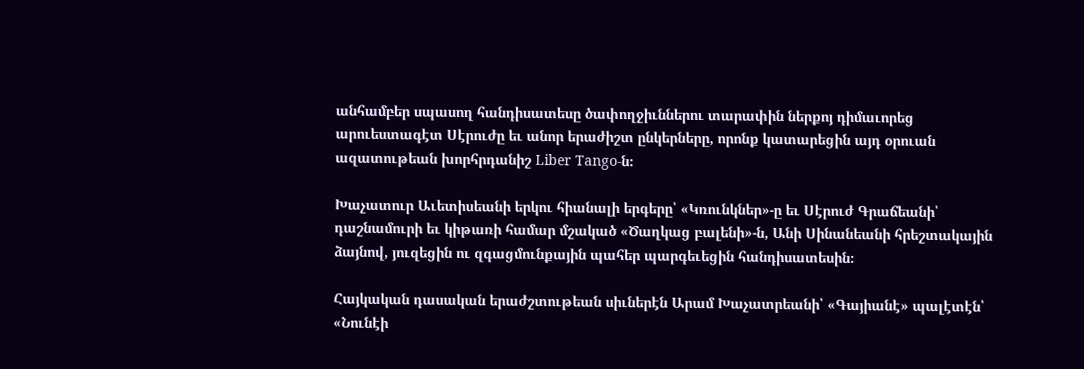անհամբեր սպասող հանդիսատեսը ծափողջիւններու տարափին ներքոյ դիմաւորեց արուեստագէտ Սէրուժը եւ անոր երաժիշտ ընկերները, որոնք կատարեցին այդ օրուան ազատութեան խորհրդանիշ Liber Tango-ն։

Խաչատուր Աւետիսեանի երկու հիանալի երգերը՝ «Կռունկներ»-ը եւ Սէրուժ Գրաճեանի՝ դաշնամուրի եւ կիթառի համար մշակած «Ծաղկաց բալենի»-ն, Անի Սինանեանի հրեշտակային ձայնով, յուզեցին ու զգացմունքային պահեր պարգեւեցին հանդիսատեսին։

Հայկական դասական երաժշտութեան սիւներէն Արամ Խաչատրեանի՝ «Գայիանէ» պալէտէն՝ «Նունէի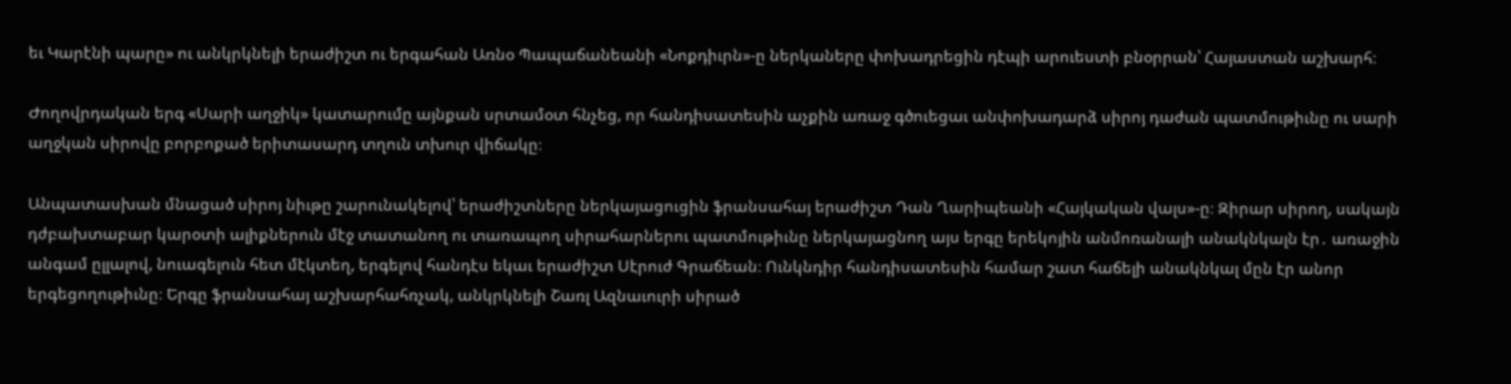եւ Կարէնի պարը» ու անկրկնելի երաժիշտ ու երգահան Առնօ Պապաճանեանի «Նոքդիւրն»-ը ներկաները փոխադրեցին դէպի արուեստի բնօրրան՝ Հայաստան աշխարհ։

Ժողովրդական երգ «Սարի աղջիկ» կատարումը այնքան սրտամօտ հնչեց, որ հանդիսատեսին աչքին առաջ գծուեցաւ անփոխադարձ սիրոյ դաժան պատմութիւնը ու սարի աղջկան սիրովը բորբոքած երիտասարդ տղուն տխուր վիճակը։

Անպատասխան մնացած սիրոյ նիւթը շարունակելով՝ երաժիշտները ներկայացուցին ֆրանսահայ երաժիշտ Դան Ղարիպեանի «Հայկական վալս»-ը։ Զիրար սիրող, սակայն դժբախտաբար կարօտի ալիքներուն մէջ տատանող ու տառապող սիրահարներու պատմութիւնը ներկայացնող այս երգը երեկոյին անմոռանալի անակնկալն էր․ առաջին անգամ ըլլալով, նուագելուն հետ մէկտեղ, երգելով հանդէս եկաւ երաժիշտ Սէրուժ Գրաճեան։ Ունկնդիր հանդիսատեսին համար շատ հաճելի անակնկալ մըն էր անոր երգեցողութիւնը։ Երգը ֆրանսահայ աշխարհահռչակ, անկրկնելի Շառլ Ազնաւուրի սիրած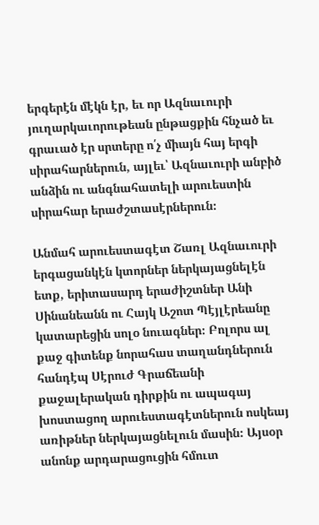երգերէն մէկն էր, եւ որ Ազնաւուրի յուղարկաւորութեան ընթացքին հնչած եւ գրաւած էր սրտերը ո՛չ միայն հայ երգի սիրահարներուն, այլեւ՝ Ազնաւուրի անբիծ անձին ու անգնահատելի արուեստին սիրահար երաժշտասէրներուն։

Անմահ արուեստագէտ Շառլ Ազնաւուրի երգացանկէն կտորներ ներկայացնելէն ետք, երիտասարդ երաժիշտներ Անի Սինանեանն ու Հայկ Աշոտ Պէյլէրեանը կատարեցին սոլօ նուագներ։ Բոլորս ալ քաջ գիտենք նորահաս տաղանդներուն հանդէպ Սէրուժ Գրաճեանի քաջալերական դիրքին ու ապագայ խոստացող արուեստագէտներուն ոսկեայ առիթներ ներկայացնելուն մասին։ Այսօր անոնք արդարացուցին հմուտ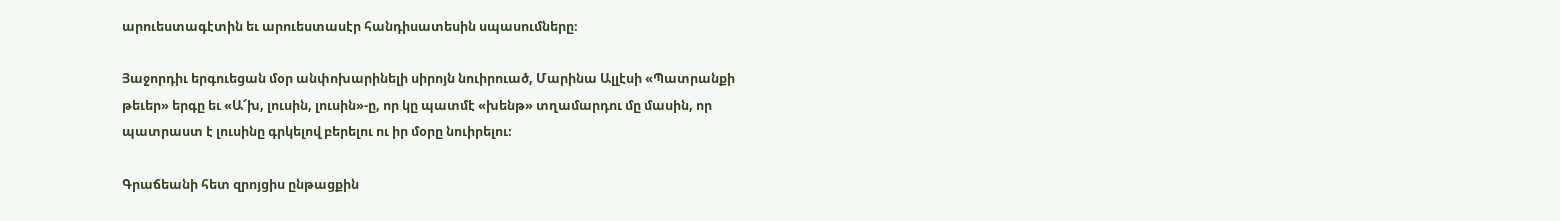արուեստագէտին եւ արուեստասէր հանդիսատեսին սպասումները։

Յաջորդիւ երգուեցան մօր անփոխարինելի սիրոյն նուիրուած, Մարինա Ալլէսի «Պատրանքի թեւեր» երգը եւ «Ա՜խ, լուսին, լուսին»-ը, որ կը պատմէ «խենթ» տղամարդու մը մասին, որ պատրաստ է լուսինը գրկելով բերելու ու իր մօրը նուիրելու։

Գրաճեանի հետ զրոյցիս ընթացքին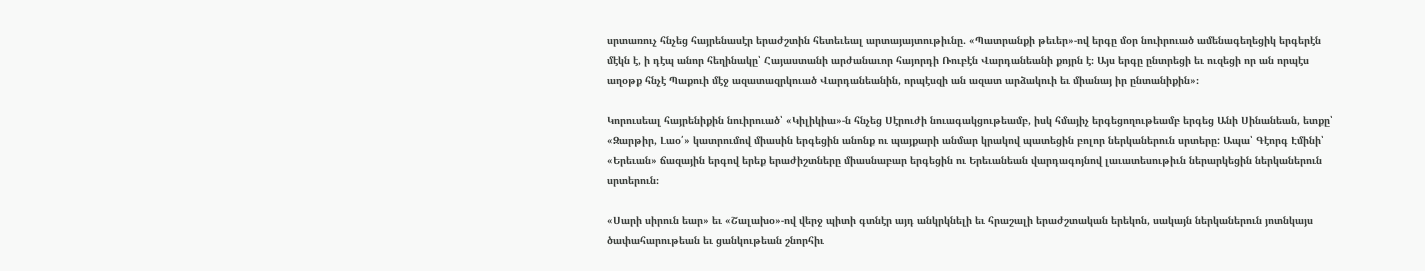սրտառուչ հնչեց հայրենասէր երաժշտին հետեւեալ արտայայտութիւնը. «Պատրանքի թեւեր»-ով երգը մօր նուիրուած ամենագեղեցիկ երգերէն մէկն է, ի դէպ անոր հեղինակը՝ Հայաստանի արժանաւոր հայորդի Ռուբէն Վարդանեանի քոյրն է։ Այս երգը ընտրեցի եւ ուզեցի որ ան որպէս աղօթք հնչէ Պաքուի մէջ ազատազրկուած Վարդանեանին, որպէսզի ան ազատ արձակուի եւ միանայ իր ընտանիքին»։

Կորուսեալ հայրենիքին նուիրուած՝ «Կիլիկիա»-ն հնչեց Սէրուժի նուագակցութեամբ, իսկ հմայիչ երգեցողութեամբ երգեց Անի Սինանեան, ետքը՝ «Զարթիր, Լաօ՛» կատրումով միասին երգեցին անոնք ու պայքարի անմար կրակով պատեցին բոլոր ներկաներուն սրտերը: Ապա՝ Գէորգ Էմինի՝ «Երեւան» ճազային երգով երեք երաժիշտները միասնաբար երգեցին ու Երեւանեան վարդագոյնով լաւատեսութիւն ներարկեցին ներկաներուն սրտերուն։

«Սարի սիրուն եար» եւ «Շալախօ»-ով վերջ պիտի գտնէր այդ անկրկնելի եւ հրաշալի երաժշտական երեկոն, սակայն ներկաներուն յոտնկայս ծափահարութեան եւ ցանկութեան շնորհիւ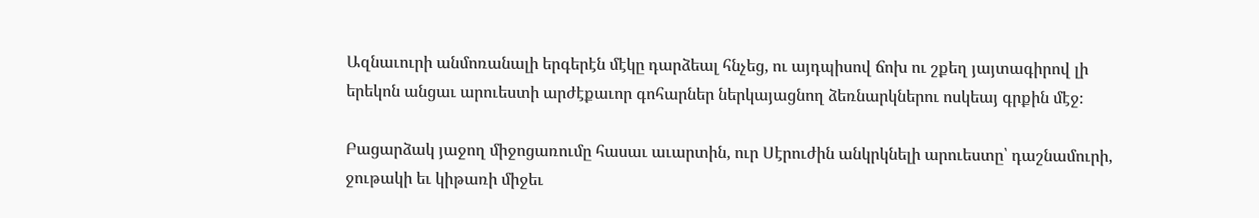Ազնաւուրի անմոռանալի երգերէն մէկը դարձեալ հնչեց, ու այդպիսով ճոխ ու շքեղ յայտագիրով լի երեկոն անցաւ արուեստի արժէքաւոր գոհարներ ներկայացնող ձեռնարկներու ոսկեայ գրքին մէջ։

Բացարձակ յաջող միջոցառումը հասաւ աւարտին, ուր Սէրուժին անկրկնելի արուեստը՝ դաշնամուրի, ջութակի եւ կիթառի միջեւ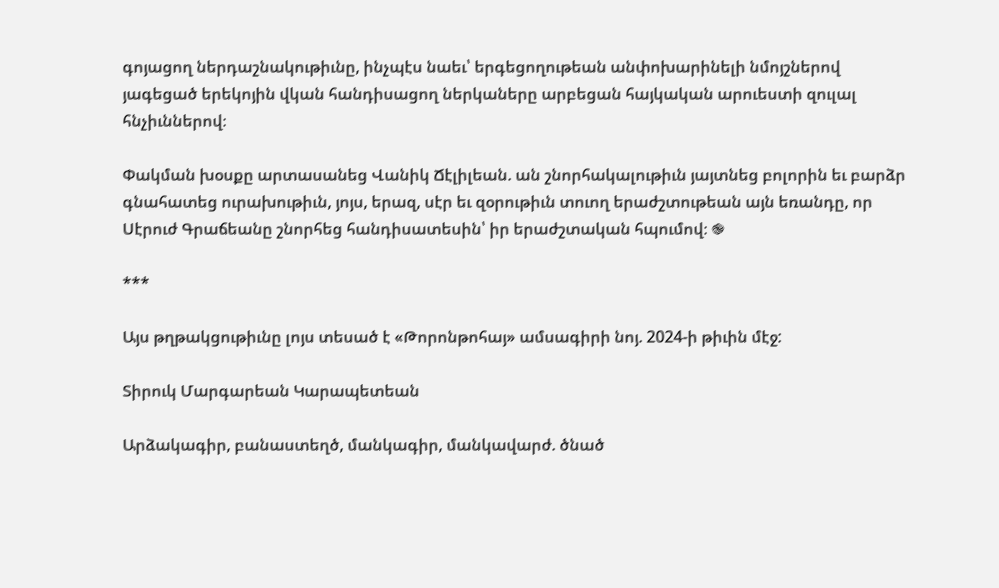գոյացող ներդաշնակութիւնը, ինչպէս նաեւ՝ երգեցողութեան անփոխարինելի նմոյշներով յագեցած երեկոյին վկան հանդիսացող ներկաները արբեցան հայկական արուեստի զուլալ հնչիւններով։

Փակման խօսքը արտասանեց Վանիկ Ճէլիլեան. ան շնորհակալութիւն յայտնեց բոլորին եւ բարձր գնահատեց ուրախութիւն, յոյս, երազ, սէր եւ զօրութիւն տուող երաժշտութեան այն եռանդը, որ Սէրուժ Գրաճեանը շնորհեց հանդիսատեսին՝ իր երաժշտական հպումով։ ֎

***

Այս թղթակցութիւնը լոյս տեսած է «Թորոնթոհայ» ամսագիրի նոյ. 2024-ի թիւին մէջ:

Տիրուկ Մարգարեան Կարապետեան

Արձակագիր, բանաստեղծ, մանկագիր, մանկավարժ. ծնած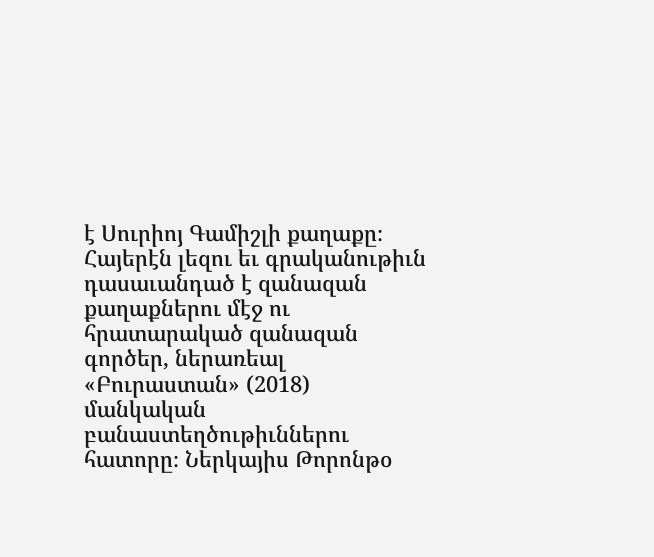է Սուրիոյ Գամիշլի քաղաքը։ Հայերէն լեզու եւ գրականութիւն դասաւանդած է զանազան քաղաքներու մէջ ու հրատարակած զանազան գործեր, ներառեալ «Բուրաստան» (2018) մանկական բանաստեղծութիւններու հատորը։ Ներկայիս Թորոնթօ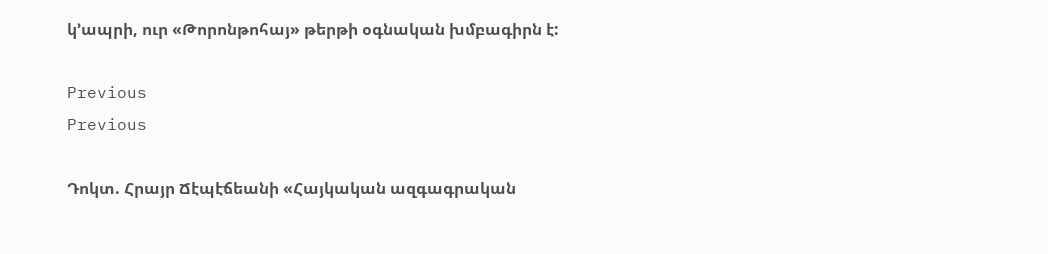կ՚ապրի, ուր «Թորոնթոհայ» թերթի օգնական խմբագիրն է:

Previous
Previous

Դոկտ. Հրայր Ճէպէճեանի «Հայկական ազգագրական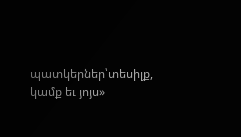պատկերներ՝տեսիլք, կամք եւ յոյս»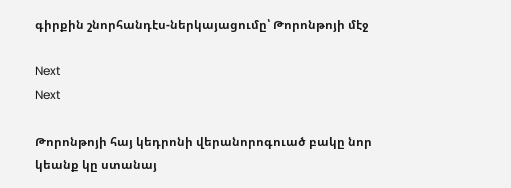գիրքին շնորհանդէս-ներկայացումը՝ Թորոնթոյի մէջ

Next
Next

Թորոնթոյի հայ կեդրոնի վերանորոգուած բակը նոր կեանք կը ստանայ